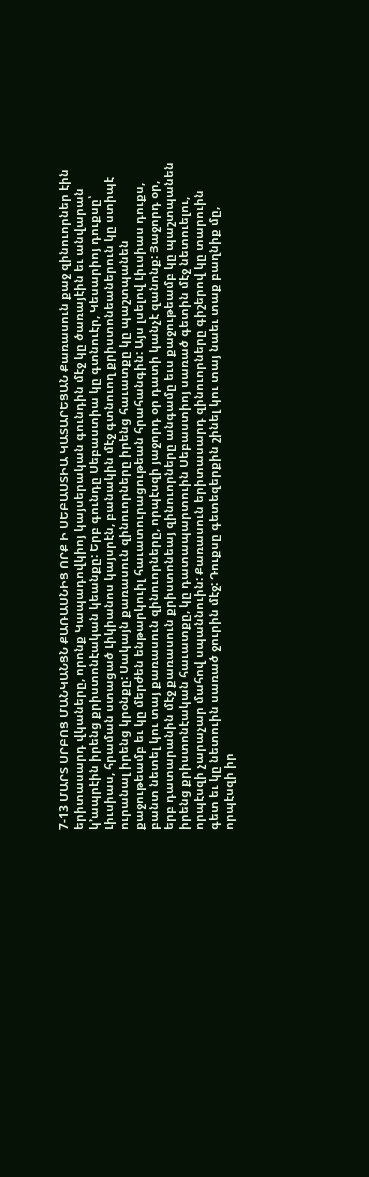7-13 ՄԱՐՏ ՍՐԲՈՑ ՄԱՆԿԱՆՑՆ ՔԱՌԱՍՆԻՑ ՈՐՔ Ի ՍԵԲԱՍՏԻԱ ԿԱՏԱՐԵՑԱՆ Քառասուն քաջ զինուորներ էին երիտասարդ վկաները, որոնք Կապադովկիոյ կայսերական գունդին մէջ կը ծառայէին եւ անվարան կ’ապրէին իրենց քրիստոնէական կեանքը: Երբ գունդը Սեբաստիա կը գտնուէր, Կեսարիոյ դուքսը՝ Լիւսիաս, հրաման ստացած Լիկիանոս կայսրէն, բանակին մէջ գտնուող քրիստոնեաներուն կը ստիպէ ուրանալ իրենց կրօնքը: Սակայն քառասուն զինուորները իրենց հաւատքը կը պաշտպանեն քաջութեամբ եւ կը մերժեն ենթարկուիլ հաւատուրացութեան հրահանգին: Այս լսելով Լիւսիաս դուքս, բանտ նետել կու տայ քառասուն զինուորները, որպէսզի յաջորդ օր դատի կանչէ զանոնք: Յաջորդ օր, երբ դատարանին մէջ քառասուն քրիստոնեայ զինուորները անգամը եւս քաջութեամբ կը պաշտպանեն իրենց քրիստոնէական հաւատքը, կը դատապարտուին Սեբաստիոյ սառած գետին մէջ նետուելու, որպէսզի չարաչար մահով սպաննուին: Քառասուն երիտասարդ զինուորները գիշերով կը տարուին գետ եւ կը նետուին սառած ջուրին մէջ: Դուքսը գետեզերքին շինել կու տայ նաեւ տաք բաղնիք մը, որպէսզի իր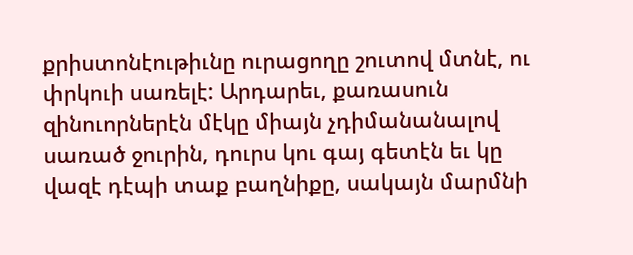քրիստոնէութիւնը ուրացողը շուտով մտնէ, ու փրկուի սառելէ: Արդարեւ, քառասուն զինուորներէն մէկը միայն չդիմանանալով սառած ջուրին, դուրս կու գայ գետէն եւ կը վազէ դէպի տաք բաղնիքը, սակայն մարմնի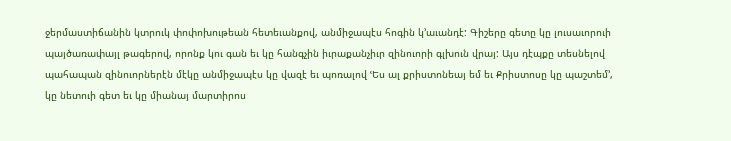ջերմաստիճանին կտրուկ փոփոխութեան հետեւանքով, անմիջապէս հոգին կ’աւանդէ: Գիշերը գետը կը լուսաւորուի պայծառափայլ թագերով, որոնք կու գան եւ կը հանգչին իւրաքանչիւր զինուորի գլխուն վրայ: Այս դէպքը տեսնելով պահապան զինուորներէն մէկը անմիջապէս կը վազէ եւ պոռալով ՙԵս ալ քրիստոնեայ եմ եւ Քրիստոսը կը պաշտեմ՚, կը նետուի գետ եւ կը միանայ մարտիրոս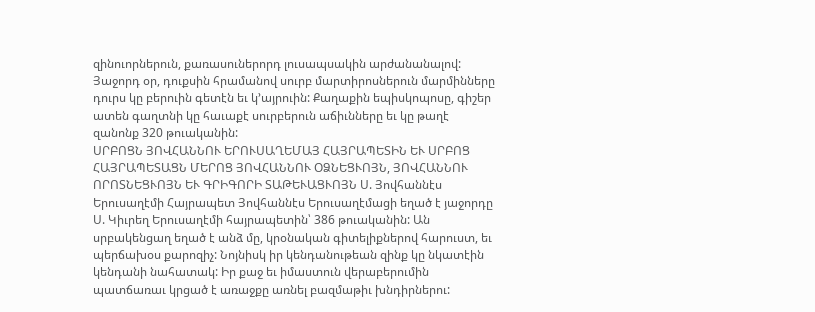զինուորներուն, քառասուներորդ լուսապսակին արժանանալով: Յաջորդ օր, դուքսին հրամանով սուրբ մարտիրոսներուն մարմինները դուրս կը բերուին գետէն եւ կ’այրուին: Քաղաքին եպիսկոպոսը, գիշեր ատեն գաղտնի կը հաւաքէ սուրբերուն աճիւնները եւ կը թաղէ զանոնք 320 թուականին:
ՍՐԲՈՑՆ ՅՈՎՀԱՆՆՈՒ ԵՐՈՒՍԱՂԵՄԱՅ ՀԱՅՐԱՊԵՏԻՆ ԵՒ ՍՐԲՈՑ ՀԱՅՐԱՊԵՏԱՑՆ ՄԵՐՈՑ ՅՈՎՀԱՆՆՈՒ ՕՁՆԵՑՒՈՅՆ, ՅՈՎՀԱՆՆՈՒ ՈՐՈՏՆԵՑՒՈՅՆ ԵՒ ԳՐԻԳՈՐԻ ՏԱԹԵՒԱՑՒՈՅՆ Ս. Յովհաննէս Երուսաղէմի Հայրապետ Յովհաննէս Երուսաղէմացի եղած է յաջորդը Ս. Կիւրեղ Երուսաղէմի հայրապետին՝ 386 թուականին: Ան սրբակենցաղ եղած է անձ մը, կրօնական գիտելիքներով հարուստ, եւ պերճախօս քարոզիչ: Նոյնիսկ իր կենդանութեան զինք կը նկատէին կենդանի նահատակ: Իր քաջ եւ իմաստուն վերաբերումին պատճառաւ կրցած է առաջքը առնել բազմաթիւ խնդիրներու: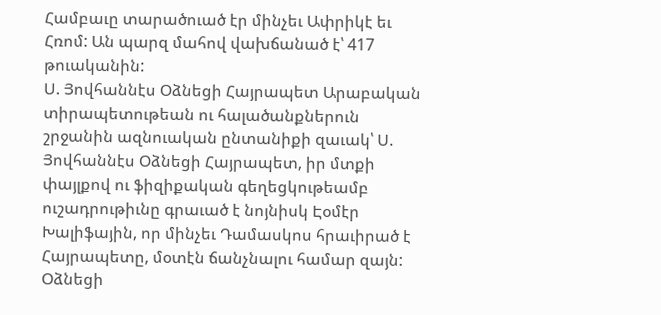Համբաւը տարածուած էր մինչեւ Ափրիկէ եւ Հռոմ: Ան պարզ մահով վախճանած է՝ 417 թուականին:
Ս. Յովհաննէս Օձնեցի Հայրապետ Արաբական տիրապետութեան ու հալածանքներուն շրջանին ազնուական ընտանիքի զաւակ՝ Ս. Յովհաննէս Օձնեցի Հայրապետ, իր մտքի փայլքով ու ֆիզիքական գեղեցկութեամբ ուշադրութիւնը գրաւած է նոյնիսկ Էօմէր Խալիֆային, որ մինչեւ Դամասկոս հրաւիրած է Հայրապետը, մօտէն ճանչնալու համար զայն: Օձնեցի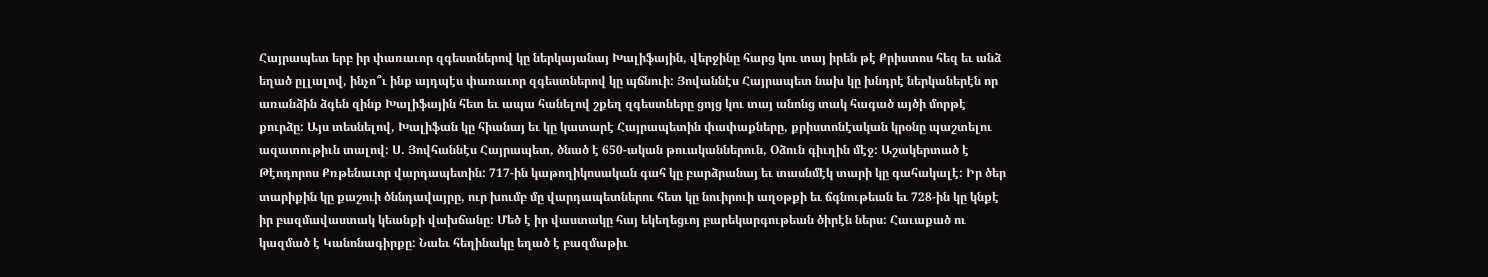Հայրապետ երբ իր փառաւոր զգեստներով կը ներկայանայ Խալիֆային, վերջինը հարց կու տայ իրեն թէ Քրիստոս հեզ եւ անձ եղած ըլլալով, ինչո՞ւ ինք այդպէս փառաւոր զգեստներով կը պճնուի: Յովաննէս Հայրապետ նախ կը խնդրէ ներկաներէն որ առանձին ձգեն զինք Խալիֆային հետ եւ ապա հանելով շքեղ զգեստները ցոյց կու տայ անոնց տակ հագած այծի մորթէ քուրձը: Այս տեսնելով, Խալիֆան կը հիանայ եւ կը կատարէ Հայրապետին փափաքները, քրիստոնէական կրօնը պաշտելու ազատութիւն տալով: Ս. Յովհաննէս Հայրապետ, ծնած է 650-ական թուականներուն, Օձուն գիւղին մէջ: Աշակերտած է Թէոդորոս Քռթենաւոր վարդապետին: 717-ին կաթողիկոսական գահ կը բարձրանայ եւ տասնմէկ տարի կը գահակալէ: Իր ծեր տարիքին կը քաշուի ծննդավայրը, ուր խումբ մը վարդապետներու հետ կը նուիրուի աղօթքի եւ ճգնութեան եւ 728-ին կը կնքէ իր բազմավաստակ կեանքի վախճանը: Մեծ է իր վաստակը հայ եկեղեցւոյ բարեկարգութեան ծիրէն ներս: Հաւաքած ու կազմած է Կանոնագիրքը: Նաեւ հեղինակը եղած է բազմաթիւ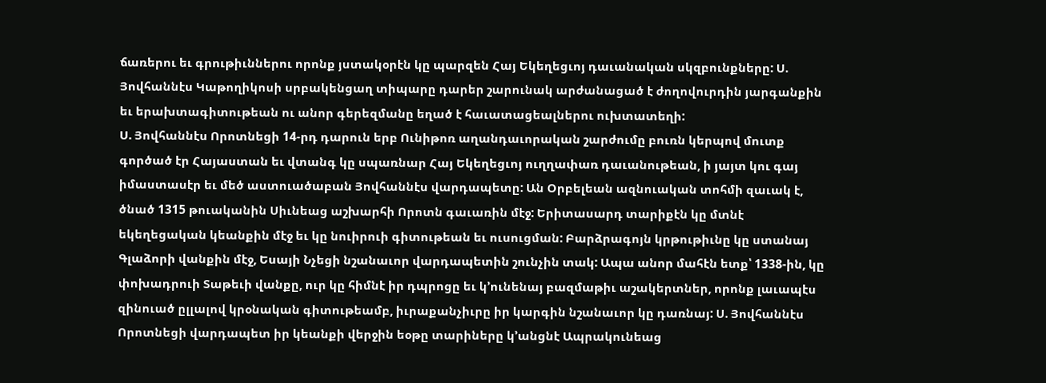ճառերու եւ գրութիւններու որոնք յստակօրէն կը պարզեն Հայ Եկեղեցւոյ դաւանական սկզբունքները: Ս. Յովհաննէս Կաթողիկոսի սրբակենցաղ տիպարը դարեր շարունակ արժանացած է ժողովուրդին յարգանքին եւ երախտագիտութեան ու անոր գերեզմանը եղած է հաւատացեալներու ուխտատեղի:
Ս. Յովհաննէս Որոտնեցի 14-րդ դարուն երբ Ունիթոռ աղանդաւորական շարժումը բուռն կերպով մուտք գործած էր Հայաստան եւ վտանգ կը սպառնար Հայ Եկեղեցւոյ ուղղափառ դաւանութեան, ի յայտ կու գայ իմաստասէր եւ մեծ աստուածաբան Յովհաննէս վարդապետը: Ան Օրբելեան ազնուական տոհմի զաւակ է, ծնած 1315 թուականին Սիւնեաց աշխարհի Որոտն գաւառին մէջ: Երիտասարդ տարիքէն կը մտնէ եկեղեցական կեանքին մէջ եւ կը նուիրուի գիտութեան եւ ուսուցման: Բարձրագոյն կրթութիւնը կը ստանայ Գլաձորի վանքին մէջ, Եսայի Նչեցի նշանաւոր վարդապետին շունչին տակ: Ապա անոր մահէն ետք՝ 1338-ին, կը փոխադրուի Տաթեւի վանքը, ուր կը հիմնէ իր դպրոցը եւ կ’ունենայ բազմաթիւ աշակերտներ, որոնք լաւապէս զինուած ըլլալով կրօնական գիտութեամբ, իւրաքանչիւրը իր կարգին նշանաւոր կը դառնայ: Ս. Յովհաննէս Որոտնեցի վարդապետ իր կեանքի վերջին եօթը տարիները կ’անցնէ Ապրակունեաց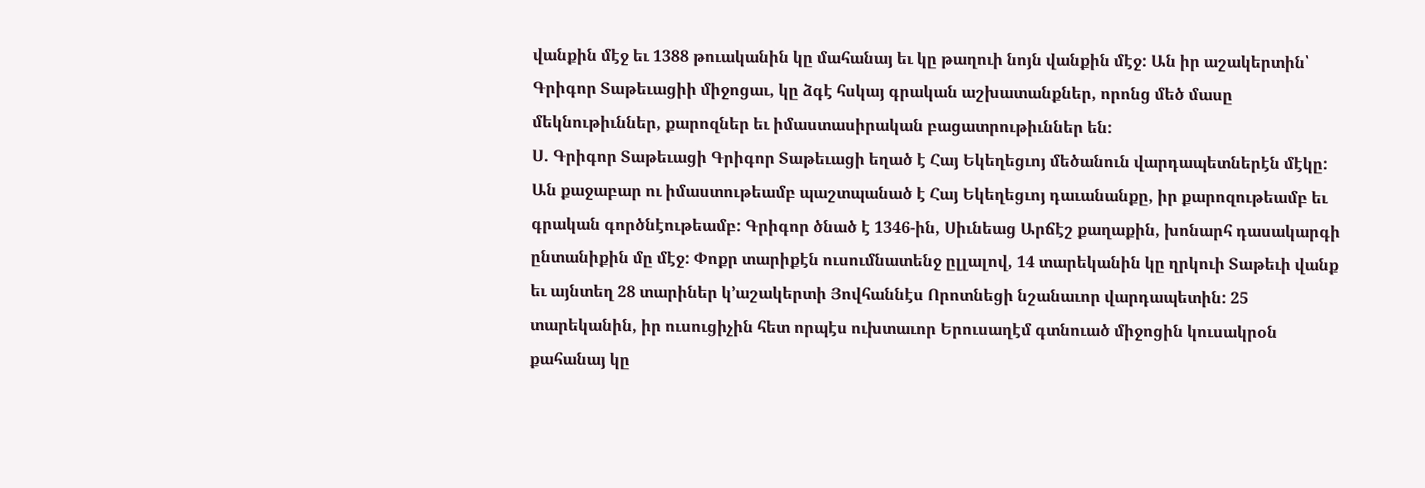վանքին մէջ եւ 1388 թուականին կը մահանայ եւ կը թաղուի նոյն վանքին մէջ: Ան իր աշակերտին՝ Գրիգոր Տաթեւացիի միջոցաւ, կը ձգէ հսկայ գրական աշխատանքներ, որոնց մեծ մասը մեկնութիւններ, քարոզներ եւ իմաստասիրական բացատրութիւններ են:
Ս. Գրիգոր Տաթեւացի Գրիգոր Տաթեւացի եղած է Հայ Եկեղեցւոյ մեծանուն վարդապետներէն մէկը: Ան քաջաբար ու իմաստութեամբ պաշտպանած է Հայ Եկեղեցւոյ դաւանանքը, իր քարոզութեամբ եւ գրական գործնէութեամբ: Գրիգոր ծնած է 1346-ին, Սիւնեաց Արճէշ քաղաքին, խոնարհ դասակարգի ընտանիքին մը մէջ: Փոքր տարիքէն ուսումնատենջ ըլլալով, 14 տարեկանին կը ղրկուի Տաթեւի վանք եւ այնտեղ 28 տարիներ կ’աշակերտի Յովհաննէս Որոտնեցի նշանաւոր վարդապետին: 25 տարեկանին, իր ուսուցիչին հետ որպէս ուխտաւոր Երուսաղէմ գտնուած միջոցին կուսակրօն քահանայ կը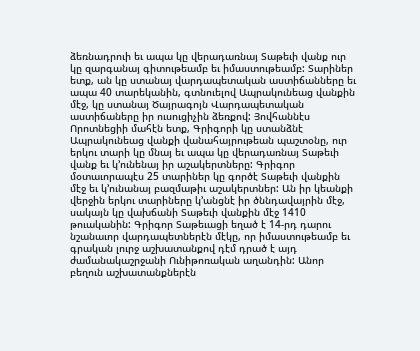ձեռնադրուի եւ ապա կը վերադառնայ Տաթեւի վանք ուր կը զարգանայ գիտութեամբ եւ իմաստութեամբ: Տարիներ ետք, ան կը ստանայ վարդապետական աստիճանները եւ ապա 40 տարեկանին, գտնուելով Ապրակունեաց վանքին մէջ, կը ստանայ Ծայրագոյն Վարդապետական աստիճաները իր ուսուցիչին ձեռքով: Յովհաննէս Որոտնեցիի մահէն ետք, Գրիգորի կը ստանձնէ Ապրակունեաց վանքի վանահայրութեան պաշտօնը, ուր երկու տարի կը մնայ եւ ապա կը վերադառնայ Տաթեւի վանք եւ կ’ունենայ իր աշակերտները: Գրիգոր մօտաւորապէս 25 տարիներ կը գործէ Տաթեւի վանքին մէջ եւ կ’ունանայ բազմաթիւ աշակերտներ: Ան իր կեանքի վերջին երկու տարիները կ’անցնէ իր ծննդավայրին մէջ, սակայն կը վախճանի Տաթեւի վանքին մէջ 1410 թուականին: Գրիգոր Տաթեւացի եղած է 14-րդ դարու նշանաւոր վարդապետներէն մէկը, որ իմաստութեամբ եւ գրական լուրջ աշխատանքով դէմ դրած է այդ ժամանակաշրջանի Ունիթոռական աղանդին: Անոր բեղուն աշխատանքներէն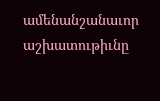ամենանշանաւոր աշխատութիւնը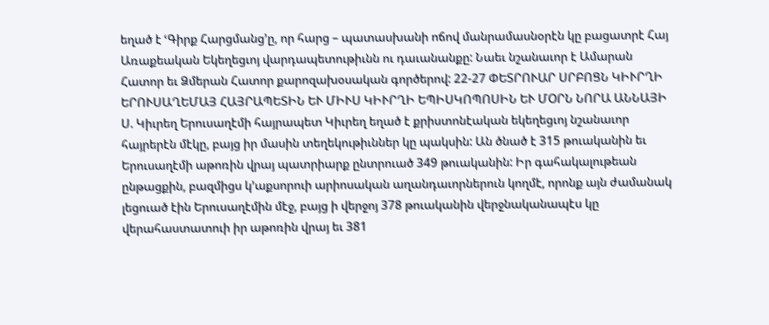եղած է ՙԳիրք Հարցմանց՚ը, որ հարց – պատասխանի ոճով մանրամասնօրէն կը բացատրէ Հայ Առաքեական Եկեղեցւոյ վարդապետութիւնն ու դաւանանքը: Նաեւ նշանաւոր է Ամարան Հատոր եւ Ձմերան Հատոր քարոզախօսական գործերով: 22-27 ՓԵՏՐՈՒԱՐ ՍՐԲՈՑՆ ԿԻՒՐՂԻ ԵՐՈՒՍԱՂԵՄԱՅ ՀԱՅՐԱՊԵՏԻՆ ԵՒ ՄԻՒՍ ԿԻՒՐՂԻ ԵՊԻՍԿՈՊՈՍԻՆ ԵՒ ՄՕՐՆ ՆՈՐԱ ԱՆՆԱՅԻ Ս. Կիւրեղ Երուսաղէմի հայրապետ Կիւրեղ եղած է քրիստոնէական եկեղեցւոյ նշանաւոր հայրերէն մէկը, բայց իր մասին տեղեկութիւններ կը պակսին: Ան ծնած է 315 թուականին եւ Երուսաղէմի աթոռին վրայ պատրիարք ընտրուած 349 թուականին: Իր գահակալութեան ընթացքին, բազմիցս կ’աքսորուի արիոսական աղանդաւորներուն կողմէ, որոնք այն ժամանակ լեցուած էին Երուսաղէմին մէջ, բայց ի վերջոյ 378 թուականին վերջնականապէս կը վերահաստատուի իր աթոռին վրայ եւ 381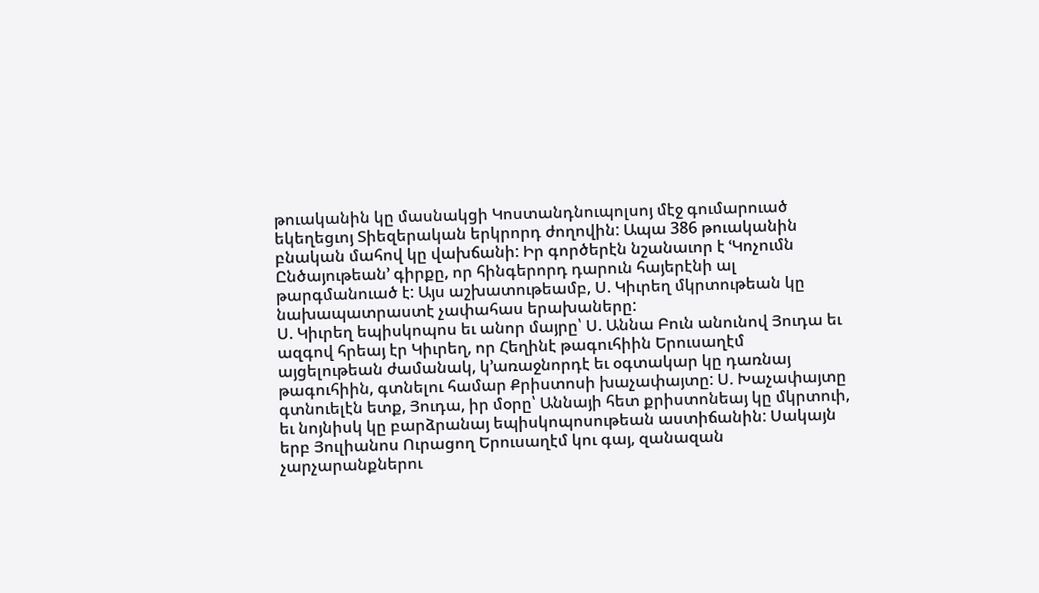թուականին կը մասնակցի Կոստանդնուպոլսոյ մէջ գումարուած եկեղեցւոյ Տիեզերական երկրորդ ժողովին: Ապա 386 թուականին բնական մահով կը վախճանի: Իր գործերէն նշանաւոր է ՙԿոչումն Ընծայութեան՚ գիրքը, որ հինգերորդ դարուն հայերէնի ալ թարգմանուած է: Այս աշխատութեամբ, Ս. Կիւրեղ մկրտութեան կը նախապատրաստէ չափահաս երախաները:
Ս. Կիւրեղ եպիսկոպոս եւ անոր մայրը՝ Ս. Աննա Բուն անունով Յուդա եւ ազգով հրեայ էր Կիւրեղ, որ Հեղինէ թագուհիին Երուսաղէմ այցելութեան ժամանակ, կ’առաջնորդէ եւ օգտակար կը դառնայ թագուհիին, գտնելու համար Քրիստոսի խաչափայտը: Ս. Խաչափայտը գտնուելէն ետք, Յուդա, իր մօրը՝ Աննայի հետ քրիստոնեայ կը մկրտուի, եւ նոյնիսկ կը բարձրանայ եպիսկոպոսութեան աստիճանին: Սակայն երբ Յուլիանոս Ուրացող Երուսաղէմ կու գայ, զանազան չարչարանքներու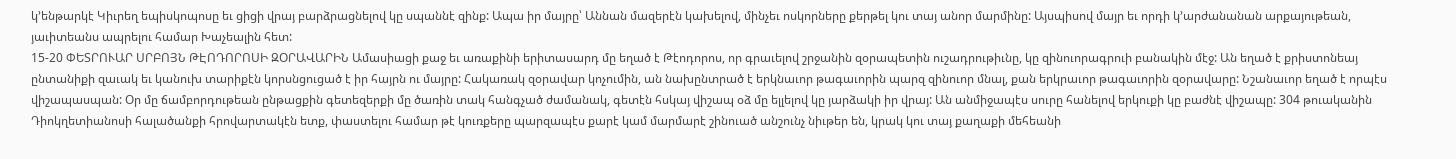կ’ենթարկէ Կիւրեղ եպիսկոպոսը եւ ցիցի վրայ բարձրացնելով կը սպաննէ զինք: Ապա իր մայրը՝ Աննան մազերէն կախելով, մինչեւ ոսկորները քերթել կու տայ անոր մարմինը: Այսպիսով մայր եւ որդի կ’արժանանան արքայութեան, յաւիտեանս ապրելու համար Խաչեալին հետ:
15-20 ՓԵՏՐՈՒԱՐ ՍՐԲՈՅՆ ԹԷՈԴՈՐՈՍԻ ԶՕՐԱՎԱՐԻՆ Ամասիացի քաջ եւ առաքինի երիտասարդ մը եղած է Թէոդորոս, որ գրաւելով շրջանին զօրապետին ուշադրութիւնը, կը զինուորագրուի բանակին մէջ: Ան եղած է քրիստոնեայ ընտանիքի զաւակ եւ կանուխ տարիքէն կորսնցուցած է իր հայրն ու մայրը: Հակառակ զօրավար կոչումին, ան նախընտրած է երկնաւոր թագաւորին պարզ զինուոր մնալ, քան երկրաւոր թագաւորին զօրավարը: Նշանաւոր եղած է որպէս վիշապասպան: Օր մը ճամբորդութեան ընթացքին գետեզերքի մը ծառին տակ հանգչած ժամանակ, գետէն հսկայ վիշապ օձ մը ելլելով կը յարձակի իր վրայ: Ան անմիջապէս սուրը հանելով երկուքի կը բաժնէ վիշապը: 304 թուականին Դիոկղետիանոսի հալածանքի հրովարտակէն ետք, փաստելու համար թէ կուռքերը պարզապէս քարէ կամ մարմարէ շինուած անշունչ նիւթեր են, կրակ կու տայ քաղաքի մեհեանի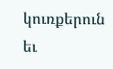կուռքերուն եւ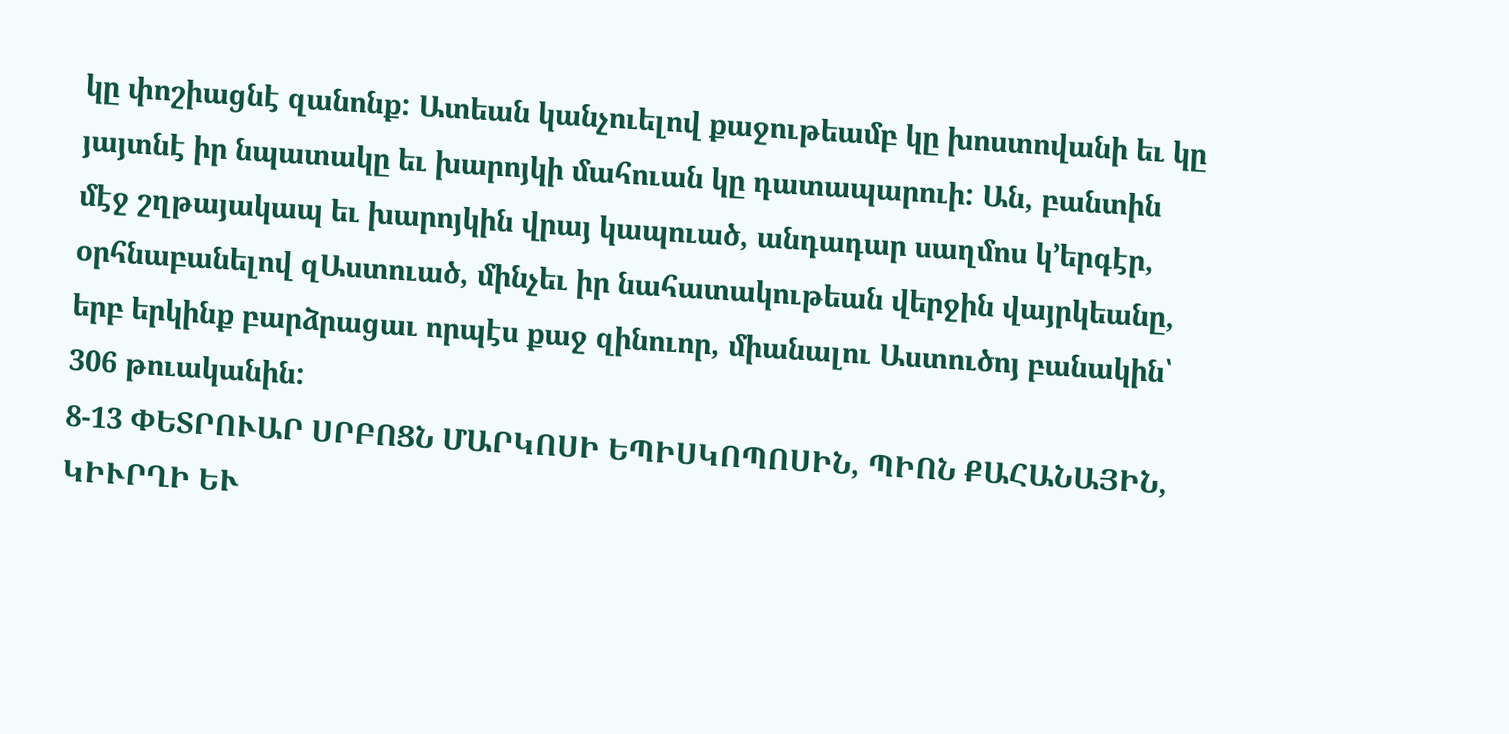կը փոշիացնէ զանոնք: Ատեան կանչուելով քաջութեամբ կը խոստովանի եւ կը յայտնէ իր նպատակը եւ խարոյկի մահուան կը դատապարուի: Ան, բանտին մէջ շղթայակապ եւ խարոյկին վրայ կապուած, անդադար սաղմոս կ’երգէր, օրհնաբանելով զԱստուած, մինչեւ իր նահատակութեան վերջին վայրկեանը, երբ երկինք բարձրացաւ որպէս քաջ զինուոր, միանալու Աստուծոյ բանակին՝ 306 թուականին:
8-13 ՓԵՏՐՈՒԱՐ ՍՐԲՈՑՆ ՄԱՐԿՈՍԻ ԵՊԻՍԿՈՊՈՍԻՆ, ՊԻՈՆ ՔԱՀԱՆԱՅԻՆ, ԿԻՒՐՂԻ ԵՒ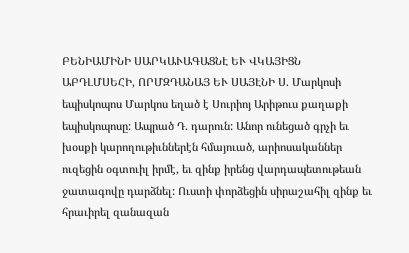ԲԵՆԻԱՄԻՆԻ ՍԱՐԿԱՒԱԳԱՑՆԷ ԵՒ ՎԿԱՅԻՑՆ ԱԲԴԼՄՍԵՀԻ, ՈՐՄԶԴԱՆԱՅ ԵՒ ՍԱՅԷՆԻ Ս. Մարկոսի եպիսկոպոս Մարկոս եղած է Սուրիոյ Արիթուս քաղաքի եպիսկոպոսը: Ապրած Դ. դարուն: Անոր ունեցած գրչի եւ խօսքի կարողութիւններէն հմայուած, արիոսականներ ուզեցին օգտուիլ իրմէ, եւ զինք իրենց վարդապետութեան ջատագովը դարձնել: Ուստի փորձեցին սիրաշահիլ զինք եւ հրաւիրել զանազան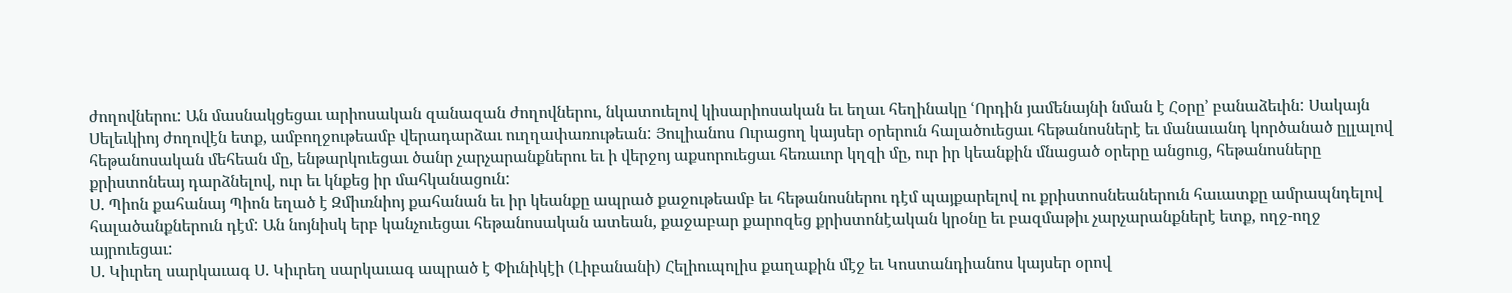ժողովներու: Ան մասնակցեցաւ արիոսական զանազան ժողովներու, նկատուելով կիսարիոսական եւ եղաւ հեղինակը ՙՈրդին յամենայնի նման է Հօրը՚ բանաձեւին: Սակայն Սելեւկիոյ ժողովէն ետք, ամբողջութեամբ վերադարձաւ ուղղափառութեան: Յուլիանոս Ուրացող կայսեր օրերուն հալածուեցաւ հեթանոսներէ եւ մանաւանդ կործանած ըլլալով հեթանոսական մեհեան մը, ենթարկուեցաւ ծանր չարչարանքներու եւ ի վերջոյ աքսորուեցաւ հեռաւոր կղզի մը, ուր իր կեանքին մնացած օրերը անցուց, հեթանոսները քրիստոնեայ դարձնելով, ուր եւ կնքեց իր մահկանացուն:
Ս. Պիոն քահանայ Պիոն եղած է Զմիւռնիոյ քահանան եւ իր կեանքը ապրած քաջութեամբ եւ հեթանոսներու դէմ պայքարելով ու քրիստոսնեաներուն հաւատքը ամրապնդելով հալածանքներուն դէմ: Ան նոյնիսկ երբ կանչուեցաւ հեթանոսական ատեան, քաջաբար քարոզեց քրիստոնէական կրօնը եւ բազմաթիւ չարչարանքներէ ետք, ողջ-ողջ այրուեցաւ:
Ս. Կիւրեղ սարկաւագ Ս. Կիւրեղ սարկաւագ ապրած է Փիւնիկէի (Լիբանանի) Հելիուպոլիս քաղաքին մէջ եւ Կոստանդիանոս կայսեր օրով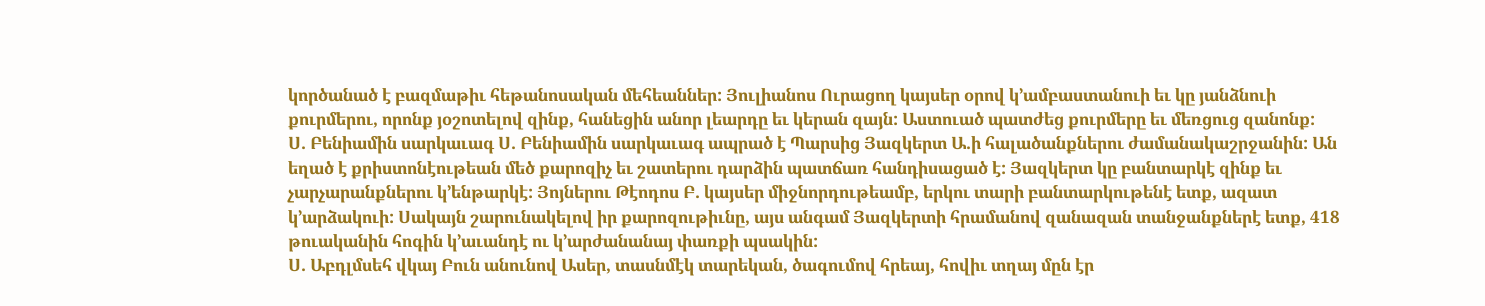կործանած է բազմաթիւ հեթանոսական մեհեաններ: Յուլիանոս Ուրացող կայսեր օրով կ’ամբաստանուի եւ կը յանձնուի քուրմերու, որոնք յօշոտելով զինք, հանեցին անոր լեարդը եւ կերան զայն: Աստուած պատժեց քուրմերը եւ մեռցուց զանոնք:
Ս. Բենիամին սարկաւագ Ս. Բենիամին սարկաւագ ապրած է Պարսից Յազկերտ Ա.ի հալածանքներու ժամանակաշրջանին: Ան եղած է քրիստոնէութեան մեծ քարոզիչ եւ շատերու դարձին պատճառ հանդիսացած է: Յազկերտ կը բանտարկէ զինք եւ չարչարանքներու կ’ենթարկէ: Յոյներու Թէոդոս Բ. կայսեր միջնորդութեամբ, երկու տարի բանտարկութենէ ետք, ազատ կ’արձակուի: Սակայն շարունակելով իր քարոզութիւնը, այս անգամ Յազկերտի հրամանով զանազան տանջանքներէ ետք, 418 թուականին հոգին կ’աւանդէ ու կ’արժանանայ փառքի պսակին:
Ս. Աբդլմսեհ վկայ Բուն անունով Ասեր, տասնմէկ տարեկան, ծագումով հրեայ, հովիւ տղայ մըն էր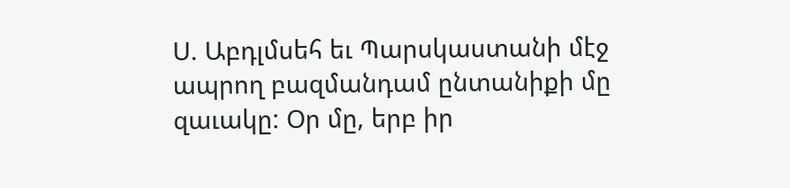Ս. Աբդլմսեհ եւ Պարսկաստանի մէջ ապրող բազմանդամ ընտանիքի մը զաւակը: Օր մը, երբ իր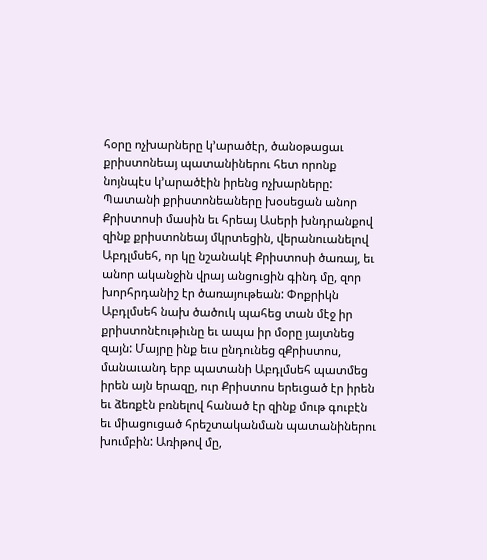հօրը ոչխարները կ’արածէր, ծանօթացաւ քրիստոնեայ պատանիներու հետ որոնք նոյնպէս կ’արածէին իրենց ոչխարները: Պատանի քրիստոնեաները խօսեցան անոր Քրիստոսի մասին եւ հրեայ Ասերի խնդրանքով զինք քրիստոնեայ մկրտեցին, վերանուանելով Աբդլմսեհ, որ կը նշանակէ Քրիստոսի ծառայ, եւ անոր ականջին վրայ անցուցին գինդ մը, զոր խորհրդանիշ էր ծառայութեան: Փոքրիկն Աբդլմսեհ նախ ծածուկ պահեց տան մէջ իր քրիստոնէութիւնը եւ ապա իր մօրը յայտնեց զայն: Մայրը ինք եւս ընդունեց զՔրիստոս, մանաւանդ երբ պատանի Աբդլմսեհ պատմեց իրեն այն երազը, ուր Քրիստոս երեւցած էր իրեն եւ ձեռքէն բռնելով հանած էր զինք մութ գուբէն եւ միացուցած հրեշտականման պատանիներու խումբին: Առիթով մը,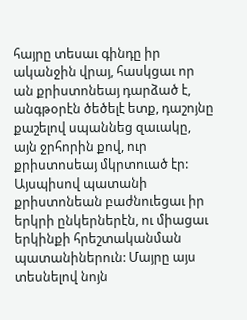հայրը տեսաւ գինդը իր ականջին վրայ, հասկցաւ որ ան քրիստոնեայ դարձած է, անգթօրէն ծեծելէ ետք, դաշոյնը քաշելով սպաննեց զաւակը, այն ջրհորին քով, ուր քրիստոսեայ մկրտուած էր: Այսպիսով պատանի քրիստոնեան բաժնուեցաւ իր երկրի ընկերներէն, ու միացաւ երկինքի հրեշտականման պատանիներուն: Մայրը այս տեսնելով նոյն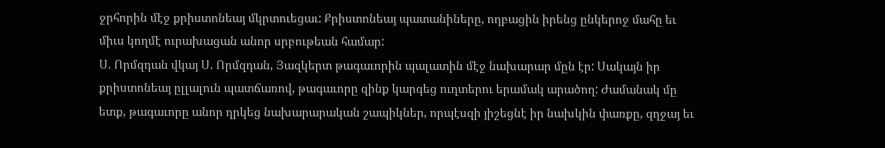ջրհորին մէջ քրիստոնեայ մկրտուեցաւ: Քրիստոնեայ պատանիները, ողբացին իրենց ընկերոջ մահը եւ միւս կողմէ ուրախացան անոր սրբութեան համար:
Ս. Որմզդան վկայ Ս. Որմզդան, Յազկերտ թագաւորին պալատին մէջ նախարար մըն էր: Սակայն իր քրիստոնեայ ըլլալուն պատճառով, թագաւորը զինք կարգեց ուղտերու երամակ արածող: Ժամանակ մը ետք, թագաւորը անոր ղրկեց նախարարական շապիկներ, որպէսզի յիշեցնէ իր նախկին փառքը, զղջայ եւ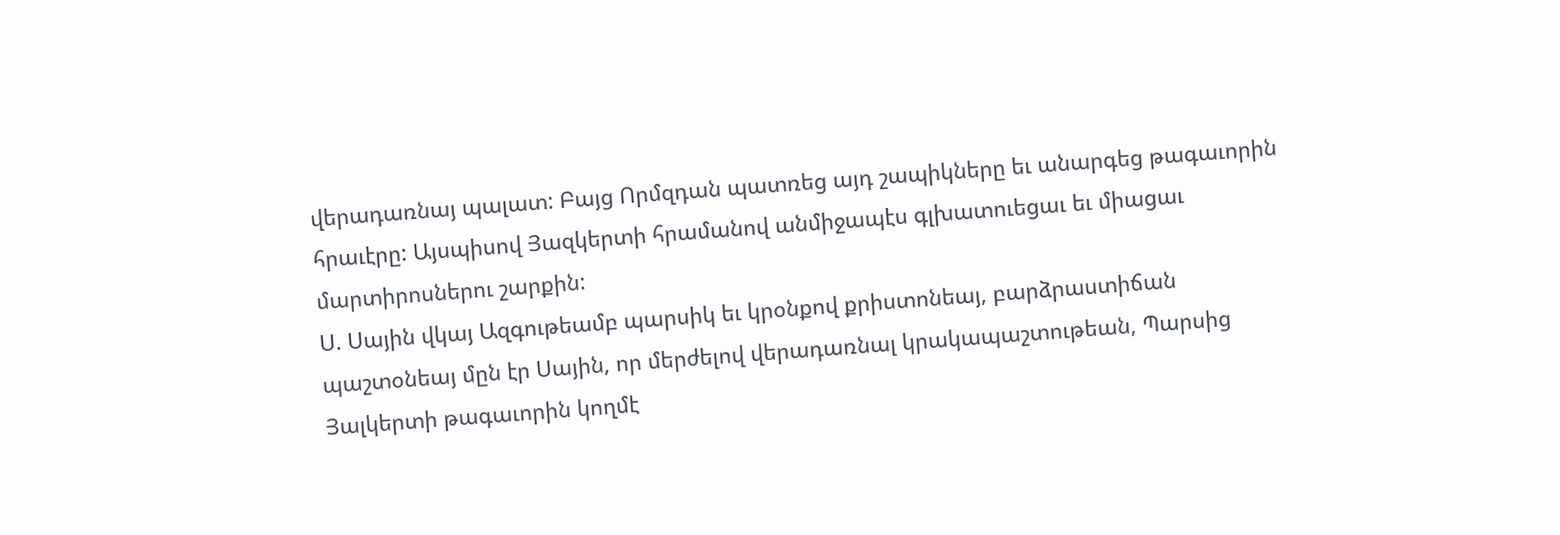վերադառնայ պալատ: Բայց Որմզդան պատռեց այդ շապիկները եւ անարգեց թագաւորին հրաւէրը: Այսպիսով Յազկերտի հրամանով անմիջապէս գլխատուեցաւ եւ միացաւ մարտիրոսներու շարքին:
Ս. Սային վկայ Ազգութեամբ պարսիկ եւ կրօնքով քրիստոնեայ, բարձրաստիճան պաշտօնեայ մըն էր Սային, որ մերժելով վերադառնալ կրակապաշտութեան, Պարսից Յալկերտի թագաւորին կողմէ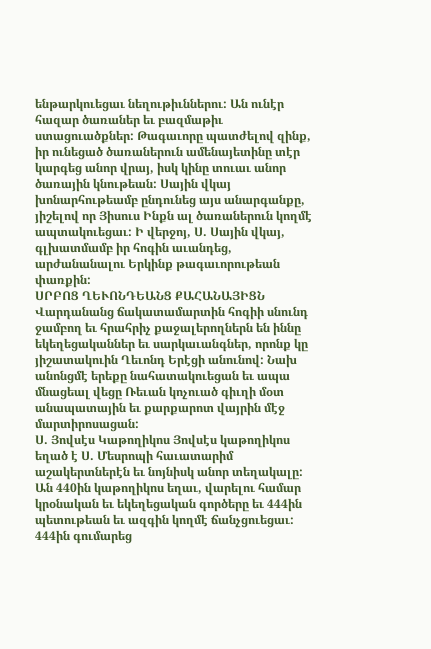ենթարկուեցաւ նեղութիւններու: Ան ունէր հազար ծառաներ եւ բազմաթիւ ստացուածքներ: Թագաւորը պատժելով զինք, իր ունեցած ծառաներուն ամենայետինը տէր կարգեց անոր վրայ, իսկ կինը տուաւ անոր ծառային կնութեան: Սային վկայ խոնարհութեամբ ընդունեց այս անարգանքը, յիշելով որ Յիսուս Ինքն ալ ծառաներուն կողմէ ապտակուեցաւ: Ի վերջոյ, Ս. Սային վկայ, գլխատմամբ իր հոգին աւանդեց, արժանանալու Երկինք թագաւորութեան փառքին:
ՍՐԲՈՑ ՂԵՒՈՆԴԵԱՆՑ ՔԱՀԱՆԱՅԻՑՆ Վարդանանց ճակատամարտին հոգիի սնունդ ջամբող եւ հրահրիչ քաջալերողներն են իննը եկեղեցականներ եւ սարկաւանգներ, որոնք կը յիշատակուին Ղեւոնդ Երէցի անունով: Նախ անոնցմէ երեքը նահատակուեցան եւ ապա մնացեալ վեցը Ռեւան կոչուած գիւղի մօտ անապատային եւ քարքարոտ վայրին մէջ մարտիրոսացան:
Ս. Յովսէս Կաթողիկոս Յովսէս կաթողիկոս եղած է Ս. Մեսրոպի հաւատարիմ աշակերտներէն եւ նոյնիսկ անոր տեղակալը: Ան 440ին կաթողիկոս եղաւ, վարելու համար կրօնական եւ եկեղեցական գործերը եւ 444ին պետութեան եւ ազգին կողմէ ճանչցուեցաւ: 444ին գումարեց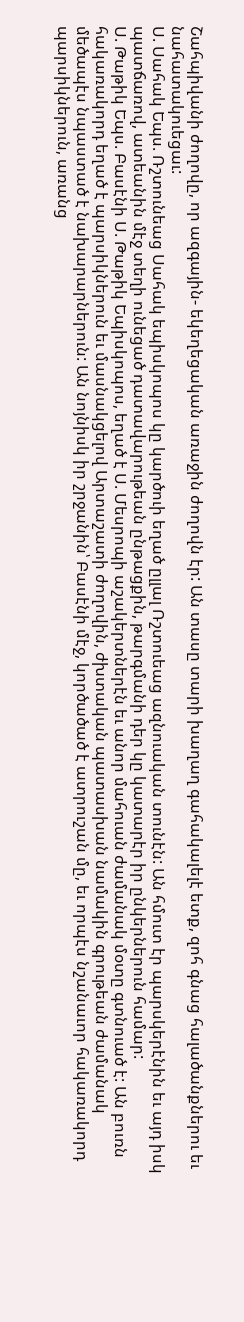Շահպիվանի ժողովը, որ ազգային- եկեղեցական առաջին ժողովն էր: Ան տասը տարի խաղաղ գահակալելէ ետք, զոհ գնաց հալածանքներու եւ նահատակուեցաւ:
Ս. Սահակ Եպս. Ռշտունեաց Սահակ եպիսկոպոս կը կարծուի եղած ըլլալ Ռշտուեաց ազնուական տունէն: Ան հմուտ էր պարսկերէնին եւ այդ իսկ պատճառով, ատեանին մէջ տեղի ունեցած դատավարութեան ընթացքին, թարգմանի դեր կը կատարէր իր ընկերներուն համար:
Ս. Թաթիկ Եպս. Բասէնի Ս. Թաթիկ Եպիսկոպոս, եղած է Ս. Մեսրոպի աշակերտներէն եւ անոր մահուան ժամանակ մօտը գտնուած է: Ան բուռն հակառակորդ եղած է պարսիկներուն եւ մասնակցելով Արտաշատի ժողովին, ժխտական պատասխան նամակին գրութեան ժամանակ մեծապէս նպաստած է նախարարներուն: Ան նոյնիսկ իր շրջանին՝ Բասէնի մէջ, կործածած է ատրուշան մը, եւ որպէս նշանաւոր հակառակորդ պարսիկներուն, առանց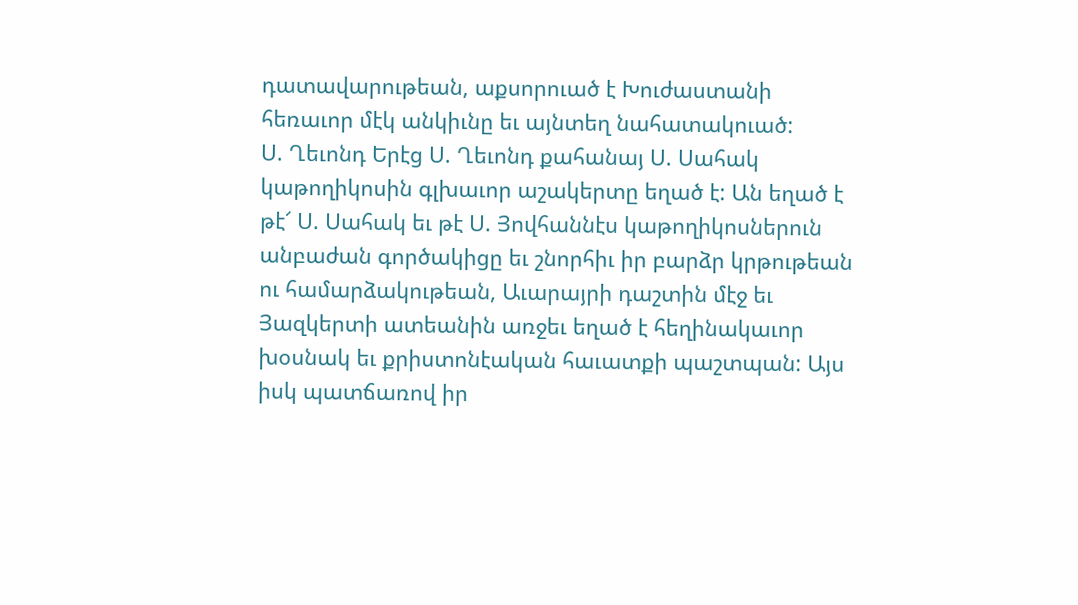դատավարութեան, աքսորուած է Խուժաստանի հեռաւոր մէկ անկիւնը եւ այնտեղ նահատակուած:
Ս. Ղեւոնդ Երէց Ս. Ղեւոնդ քահանայ Ս. Սահակ կաթողիկոսին գլխաւոր աշակերտը եղած է: Ան եղած է թէ՜ Ս. Սահակ եւ թէ Ս. Յովհաննէս կաթողիկոսներուն անբաժան գործակիցը եւ շնորհիւ իր բարձր կրթութեան ու համարձակութեան, Աւարայրի դաշտին մէջ եւ Յազկերտի ատեանին առջեւ եղած է հեղինակաւոր խօսնակ եւ քրիստոնէական հաւատքի պաշտպան: Այս իսկ պատճառով իր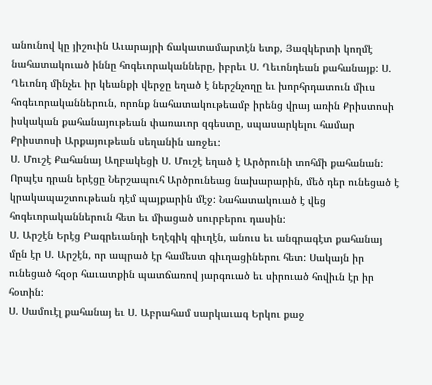անունով կը յիշուին Աւարայրի ճակատամարտէն ետք, Յազկերտի կողմէ նահատակուած իննը հոգեւորականները, իբրեւ Ս. Ղեւոնդեան քահանայք: Ս. Ղեւոնդ մինչեւ իր կեանքի վերջը եղած է ներշնչողը եւ խորհրդատուն միւս հոգեւորականներուն, որոնք նահատակութեամբ իրենց վրայ առին Քրիստոսի իսկական քահանայութեան փառաւոր զգեստը, սպասարկելու համար Քրիստոսի Արքայութեան սեղանին առջեւ:
Ս. Մուշէ Քահանայ Աղբակեցի Ս. Մուշէ եղած է Արծրունի տոհմի քահանան: Որպէս դրան երէցը Ներշապուհ Արծրունեաց նախարարին, մեծ դեր ունեցած է կրակապաշտութեան դէմ պայքարին մէջ: Նահատակուած է վեց հոգեւորականներուն հետ եւ միացած սուրբերու դասին:
Ս. Արշէն Երէց Բագրեւանդի Եղէգիկ գիւղէն, անուս եւ անգրագէտ քահանայ մըն էր Ս. Արշէն, որ ապրած էր համեստ գիւղացիներու հետ: Սակայն իր ունեցած հզօր հաւատքին պատճառով յարգուած եւ սիրուած հովիւն էր իր հօտին:
Ս. Սամուէլ քահանայ եւ Ս. Աբրահամ սարկաւագ Երկու քաջ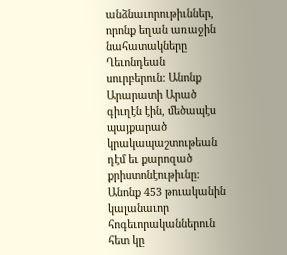անձնաւորութիւններ, որոնք եղան առաջին նահատակները Ղեւոնդեան սուրբերուն: Անոնք Արարատի Արած գիւղէն էին, մեծապէս պայքարած կրակապաշտութեան դէմ եւ քարոզած քրիստոնէութիւնը: Անոնք 453 թուականին կալանաւոր հոգեւորականներուն հետ կը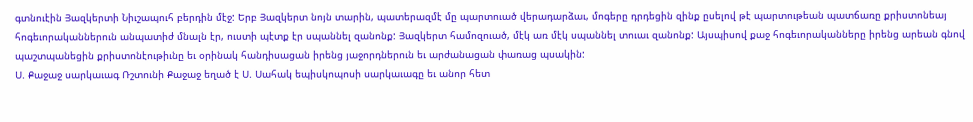գտնուէին Յազկերտի Նիւշապուհ բերդին մէջ: Երբ Յազկերտ նոյն տարին, պատերազմէ մը պարտուած վերադարձաւ, մոգերը դրդեցին զինք ըսելով թէ պարտութեան պատճառը քրիստոնեայ հոգեւորականներուն անպատիժ մնալն էր, ուստի պէտք էր սպաննել զանոնք: Յազկերտ համոզուած, մէկ առ մէկ սպաննել տուաւ զանոնք: Այսպիսով քաջ հոգեւորականները իրենց արեան գնով պաշտպանեցին քրիստոնէութիւնը եւ օրինակ հանդիսացան իրենց յաջորդներուն եւ արժանացան փառաց պսակին:
Ս. Քաջաջ սարկաւագ Ռշտունի Քաջաջ եղած է Ս. Սահակ եպիսկոպոսի սարկաւագը եւ անոր հետ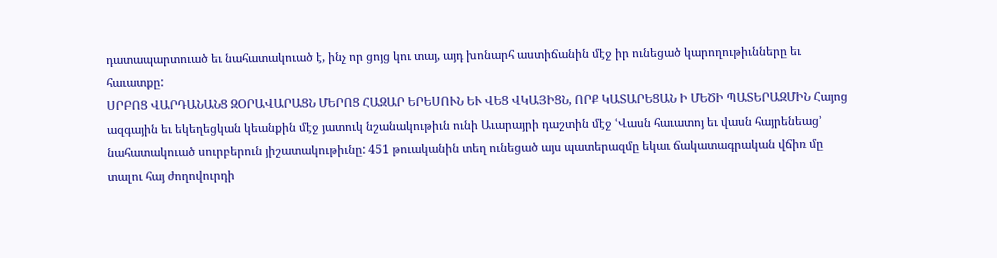դատապարտուած եւ նահատակուած է, ինչ որ ցոյց կու տայ, այդ խոնարհ աստիճանին մէջ իր ունեցած կարողութիւնները եւ հաւատքը:
ՍՐԲՈՑ ՎԱՐԴԱՆԱՆՑ ԶՕՐԱՎԱՐԱՑՆ ՄԵՐՈՑ ՀԱԶԱՐ ԵՐԵՍՈՒՆ ԵՒ ՎԵՑ ՎԿԱՅԻՑՆ, ՈՐՔ ԿԱՏԱՐԵՑԱՆ Ի ՄԵԾԻ ՊԱՏԵՐԱԶՄԻՆ Հայոց ազգային եւ եկեղեցկան կեանքին մէջ յատուկ նշանակութիւն ունի Աւարայրի դաշտին մէջ ՙՎասն հաւատոյ եւ վասն հայրենեաց՚ նահատակուած սուրբերուն յիշատակութիւնը: 451 թուականին տեղ ունեցած այս պատերազմը եկաւ ճակատագրական վճիռ մը տալու հայ ժողովուրդի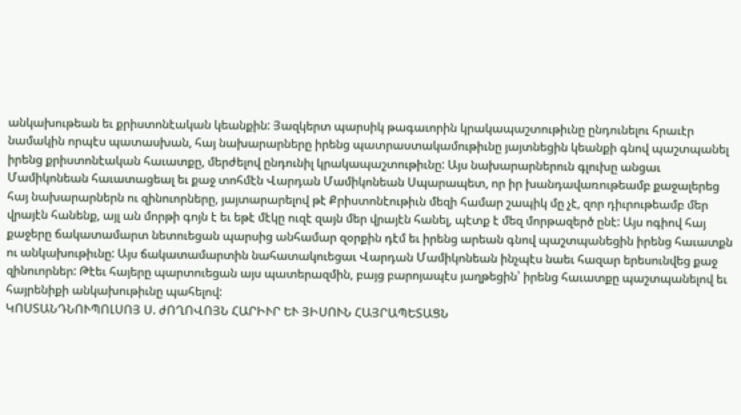անկախութեան եւ քրիստոնէական կեանքին: Յազկերտ պարսիկ թագաւորին կրակապաշտութիւնը ընդունելու հրաւէր նամակին որպէս պատասխան, հայ նախարարները իրենց պատրաստակամութիւնը յայտնեցին կեանքի գնով պաշտպանել իրենց քրիստոնէական հաւատքը, մերժելով ընդունիլ կրակապաշտութիւնը: Այս նախարարներուն գլուխը անցաւ Մամիկոնեան հաւատացեալ եւ քաջ տոհմէն Վարդան Մամիկոնեան Սպարապետ, որ իր խանդավառութեամբ քաջալերեց հայ նախարարներն ու զինուորները, յայտարարելով թէ Քրիստոնէութիւն մեզի համար շապիկ մը չէ, զոր դիւրութեամբ մեր վրայէն հանենք, այլ ան մորթի գոյն է եւ եթէ մէկը ուզէ զայն մեր վրայէն հանել, պէտք է մեզ մորթազերծ ընէ: Այս ոգիով հայ քաջերը ճակատամարտ նետուեցան պարսից անհամար զօրքին դէմ եւ իրենց արեան գնով պաշտպանեցին իրենց հաւատքն ու անկախութիւնը: Այս ճակատամարտին նահատակուեցաւ Վարդան Մամիկոնեան ինչպէս նաեւ հազար երեսունվեց քաջ զինուորներ: Թէեւ հայերը պարտուեցան այս պատերազմին, բայց բարոյապէս յաղթեցին՝ իրենց հաւատքը պաշտպանելով եւ հայրենիքի անկախութիւնը պահելով:
ԿՈՍՏԱՆԴՆՈՒՊՈԼՍՈՅ Ս. ժՈՂՈՎՈՅՆ ՀԱՐԻՒՐ ԵՒ ՅԻՍՈՒՆ ՀԱՅՐԱՊԵՏԱՑՆ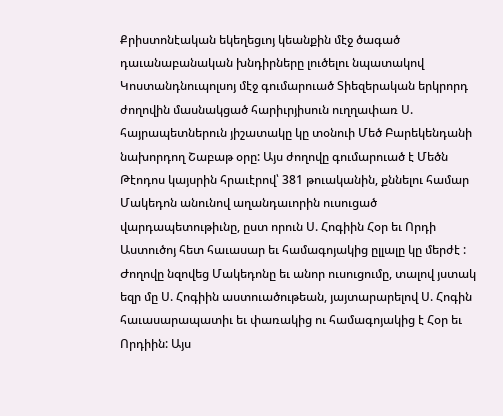Քրիստոնէական եկեղեցւոյ կեանքին մէջ ծագած դաւանաբանական խնդիրները լուծելու նպատակով Կոստանդնուպոլսոյ մէջ գումարուած Տիեզերական երկրորդ ժողովին մասնակցած հարիւրյիսուն ուղղափառ Ս. հայրապետներուն յիշատակը կը տօնուի Մեծ Բարեկենդանի նախորդող Շաբաթ օրը: Այս ժողովը գումարուած է Մեծն Թէոդոս կայսրին հրաւէրով՝ 381 թուականին, քննելու համար Մակեդոն անունով աղանդաւորին ուսուցած վարդապետութիւնը, ըստ որուն Ս. Հոգիին Հօր եւ Որդի Աստուծոյ հետ հաւասար եւ համագոյակից ըլլալը կը մերժէ : Ժողովը նզովեց Մակեդոնը եւ անոր ուսուցումը, տալով յստակ եզր մը Ս. Հոգիին աստուածութեան, յայտարարելով Ս. Հոգին հաւասարապատիւ եւ փառակից ու համագոյակից է Հօր եւ Որդիին: Այս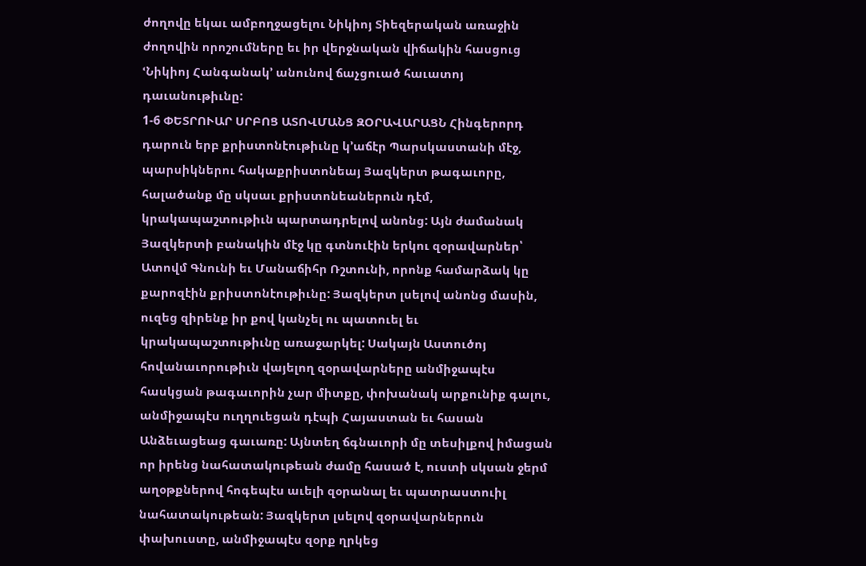ժողովը եկաւ ամբողջացելու Նիկիոյ Տիեզերական առաջին ժողովին որոշումները եւ իր վերջնական վիճակին հասցուց ՙՆիկիոյ Հանգանակ՚ անունով ճաչցուած հաւատոյ դաւանութիւնը:
1-6 ՓԵՏՐՈՒԱՐ ՍՐԲՈՑ ԱՏՈՎՄԱՆՑ ԶՕՐԱՎԱՐԱՑՆ Հինգերորդ դարուն երբ քրիստոնէութիւնը կ’աճէր Պարսկաստանի մէջ, պարսիկներու հակաքրիստոնեայ Յազկերտ թագաւորը, հալածանք մը սկսաւ քրիստոնեաներուն դէմ, կրակապաշտութիւն պարտադրելով անոնց: Այն ժամանակ Յազկերտի բանակին մէջ կը գտնուէին երկու զօրավարներ՝ Ատովմ Գնունի եւ Մանաճիհր Ռշտունի, որոնք համարձակ կը քարոզէին քրիստոնէութիւնը: Յազկերտ լսելով անոնց մասին, ուզեց զիրենք իր քով կանչել ու պատուել եւ կրակապաշտութիւնը առաջարկել: Սակայն Աստուծոյ հովանաւորութիւն վայելող զօրավարները անմիջապէս հասկցան թագաւորին չար միտքը, փոխանակ արքունիք գալու, անմիջապէս ուղղուեցան դէպի Հայաստան եւ հասան Անձեւացեաց գաւառը: Այնտեղ ճգնաւորի մը տեսիլքով իմացան որ իրենց նահատակութեան ժամը հասած է, ուստի սկսան ջերմ աղօթքներով հոգեպէս աւելի զօրանալ եւ պատրաստուիլ նահատակութեան: Յազկերտ լսելով զօրավարներուն փախուստը, անմիջապէս զօրք ղրկեց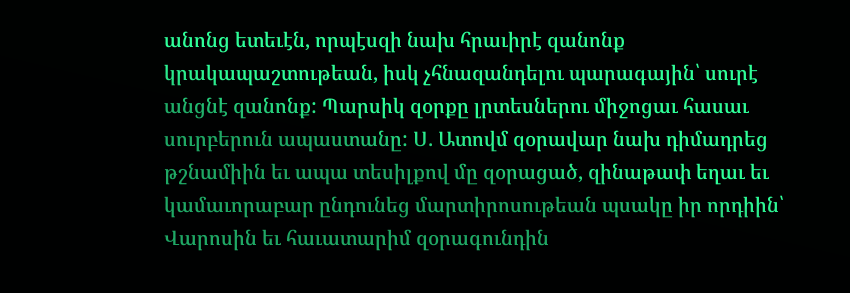անոնց ետեւէն, որպէսզի նախ հրաւիրէ զանոնք կրակապաշտութեան, իսկ չհնազանդելու պարագային՝ սուրէ անցնէ զանոնք: Պարսիկ զօրքը լրտեսներու միջոցաւ հասաւ սուրբերուն ապաստանը: Ս. Ատովմ զօրավար նախ դիմադրեց թշնամիին եւ ապա տեսիլքով մը զօրացած, զինաթափ եղաւ եւ կամաւորաբար ընդունեց մարտիրոսութեան պսակը իր որդիին՝ Վարոսին եւ հաւատարիմ զօրագունդին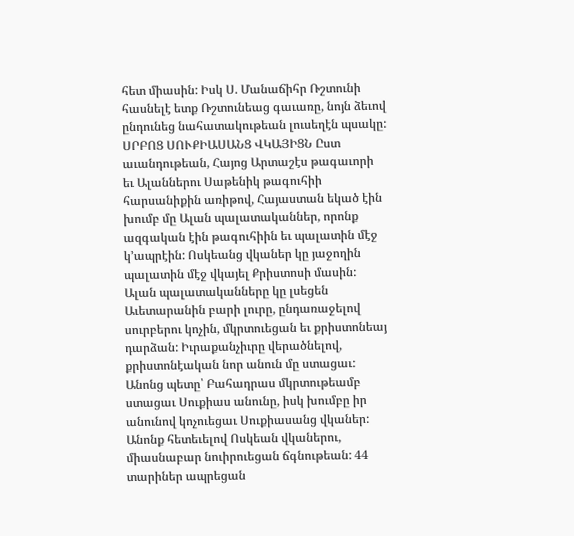հետ միասին: Իսկ Ս. Մանաճիհր Ռշտունի հասնելէ ետք Ռշտունեաց գաւառը, նոյն ձեւով ընդունեց նահատակութեան լուսեղէն պսակը:
ՍՐԲՈՑ ՍՈՒՔԻԱՍԱՆՑ ՎԿԱՅԻՑՆ Ըստ աւանդութեան, Հայոց Արտաշէս թագաւորի եւ Ալաններու Սաթենիկ թագուհիի հարսանիքին առիթով, Հայաստան եկած էին խումբ մը Ալան պալատականներ, որոնք ազգական էին թագուհիին եւ պալատին մէջ կ’ապրէին: Ոսկեանց վկաներ կը յաջողին պալատին մէջ վկայել Քրիստոսի մասին: Ալան պալատականները կը լսեցեն Աւետարանին բարի լուրը, ընդառաջելով սուրբերու կոչին, մկրտուեցան եւ քրիստոնեայ դարձան: Իւրաքանչիւրը վերածնելով, քրիստոնէական նոր անուն մը ստացաւ: Անոնց պետը՝ Բահադրաս մկրտութեամբ ստացաւ Սուքիաս անունը, իսկ խումբը իր անունով կոչուեցաւ Սուքիասանց վկաներ: Անոնք հետեւելով Ոսկեան վկաներու, միասնաբար նուիրուեցան ճգնութեան: 44 տարիներ ապրեցան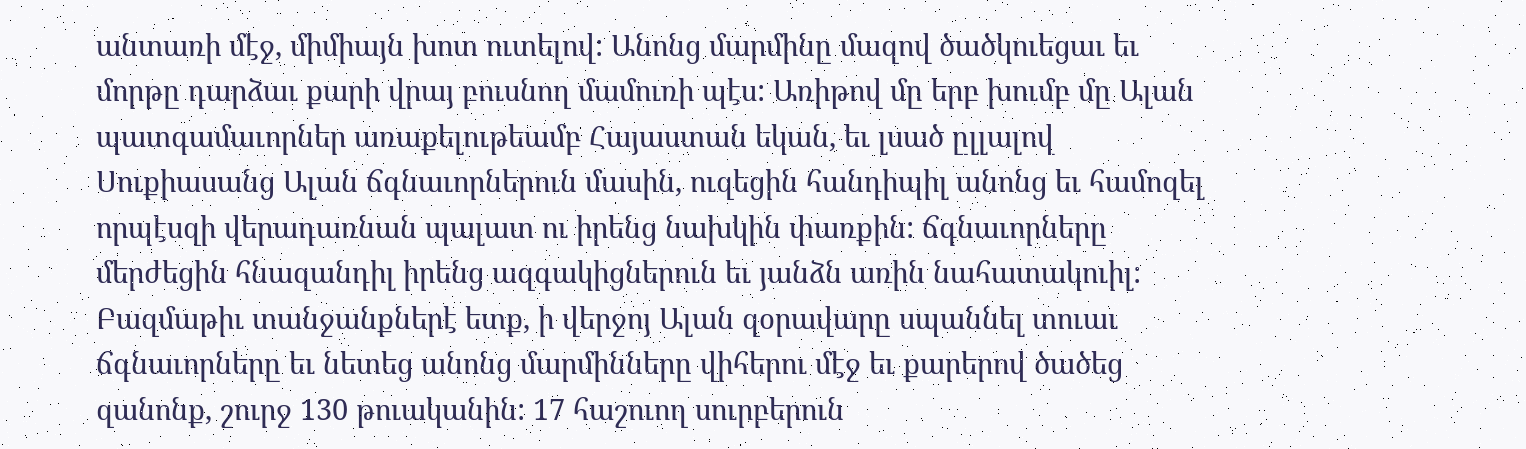անտառի մէջ, միմիայն խոտ ուտելով: Անոնց մարմինը մազով ծածկուեցաւ եւ մորթը դարձաւ քարի վրայ բուսնող մամուռի պէս: Առիթով մը երբ խումբ մը Ալան պատգամաւորներ առաքելութեամբ Հայաստան եկան, եւ լսած ըլլալով Սուքիասանց Ալան ճգնաւորներուն մասին, ուզեցին հանդիպիլ անոնց եւ համոզել որպէսզի վերադառնան պալատ ու իրենց նախկին փառքին: ճգնաւորները մերժեցին հնազանդիլ իրենց ազգակիցներուն եւ յանձն առին նահատակուիլ: Բազմաթիւ տանջանքներէ ետք, ի վերջոյ Ալան զօրավարը սպաննել տուաւ ճգնաւորները եւ նետեց անոնց մարմինները վիհերու մէջ եւ քարերով ծածեց զանոնք, շուրջ 130 թուականին: 17 հաշուող սուրբերուն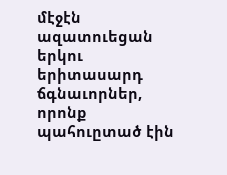մէջէն ազատուեցան երկու երիտասարդ ճգնաւորներ, որոնք պահուըտած էին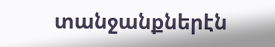տանջանքներէն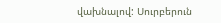վախնալով: Սուրբերուն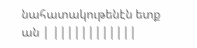նահատակութենէն ետք ան | ||||||||||||